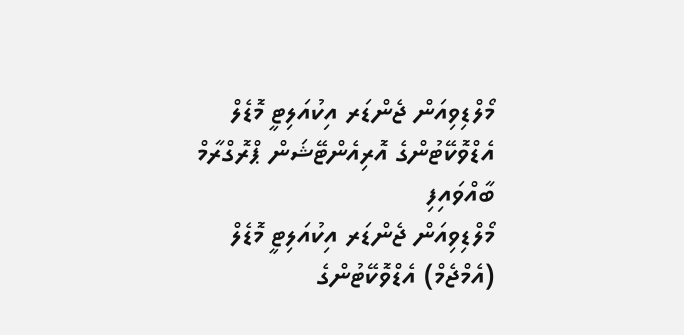މޯލްޑިވިއަން ޖެންޑަރ އިކުއަލިޓީ މޮޑެލް އެޑްވޮކޭޓުންގެ އޮރިއެންޓޭޝަން ޕްރޮގްރާމް ބާއްވައިފި
މޯލްޑިވިއަން ޖެންޑަރ އިކުއަލިޓީ މޮޑެލް (އެމްޖެމް) އެޑްވޮކޭޓުންގެ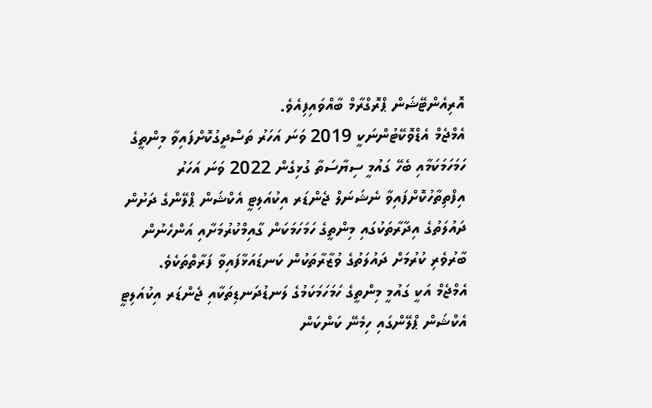އޮރިއެންޓޭޝަން ޕްރޮގްރާމް ބާއްވައިފިއެވެ.
އެމްޖެމް އެޑްވޮކޭޓުންނަކީ 2019 ވަނަ އަހަރު ތަސްދީގުކޮށްފައިވާ މިންތީގެ ހަމަހަމަކަމާއި ބެހޭ ގައުމީ ސިޔާސަތާ ގުޅިގެން 2022 ވަނަ އަހަރު އިފްތިތާހުކޮށްފައިވާ ނެޝަނަލް ޖެންޑަރ އިކުއަލިޓީ އެކްޝަން ޕްލޭންގެ ދަށުން ދައުލަތުގެ އިދާރާތަކުގައި މިންތީގެ ހަމަހަމަކަން ގާއިމްކުރުމަށާއި އަންހެނުން ބާރުވެރި ކުރުމަށް ދައުލަތުގެ ވުޒާރާތަކުން ކަނޑައަޅާފައިވާ ފަރާތްތަކެވެ.
އެމްޖެމް އަކީ ގައުމީ މިންތީގެ ހަމަހަމަކަމުގެ ލަނޑުދަނޑިތަކާއި ޖެންޑަރ އިކުއަލިޓީ އެކްޝަން ޕްލޭންގައި ހިމެނޭ ކަންކަން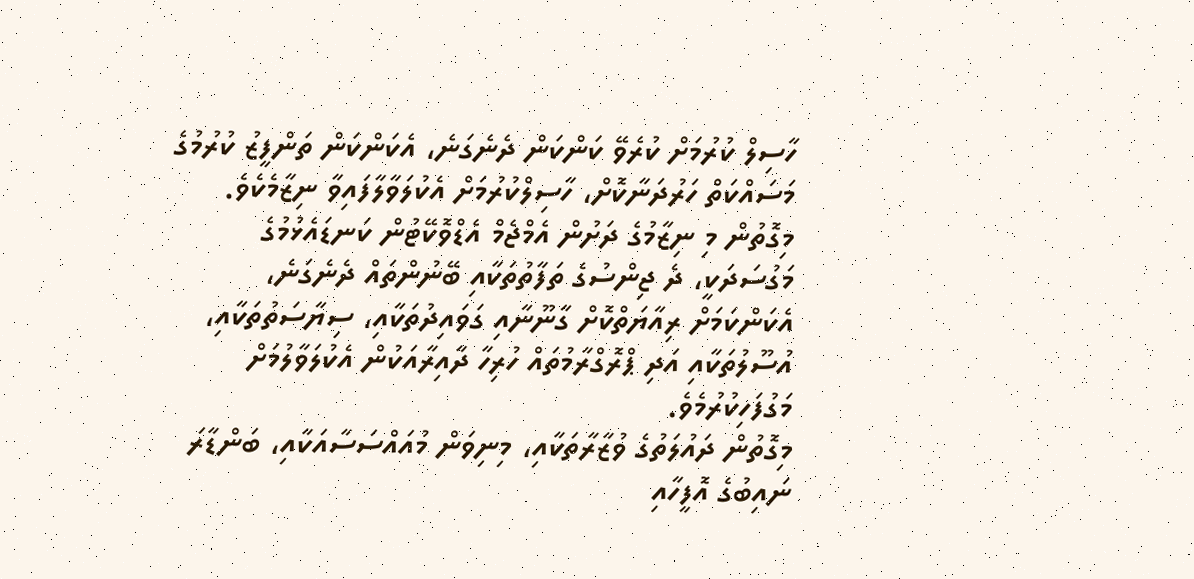ހާސިލް ކުރުމަށް ކުރެވޭ ކަންކަން ދެނެގަނެ، އެކަންކަން ތަންފީޒު ކުރުމުގެ މަސައްކަތް ހަރުދަނާކޮށް، ހާސިލްކުރުމަށް އެކުލަވާލާފައިވާ ނިޒާމެކެވެ.
މިގޮތުން މި ނިޒާމުގެ ދަށުން އެމްޖެމް އެޑްވޮކޭޓުން ކަނޑައެޅުމުގެ މަގުސަދަކީ، ދެ ޖިންސުގެ ތަފާތުތަކާއި ބޭނުންތައް ދެނެގަނެ، އެކަންކަމަށް ރިއާޔަތްކޮށް ގާނޫނާއި ގަވައިދުތަކާއި، ސިޔާސަތުތަކާއި، އުސޫލުތަކާއި އަދި ޕްރޮގްރާމުތައް ހުރިހާ ދާއިރާއަކުން އެކުލަވާލުމަށް މަގުފަހިކުރުމެވެ.
މިގޮތުން ދައުލަތުގެ ވުޒާރާތަކާއި، މިނިވަން މުއައްސަސާއަކާއި، ބަންޑާރަ ނައިބުގެ އޮފީހާއި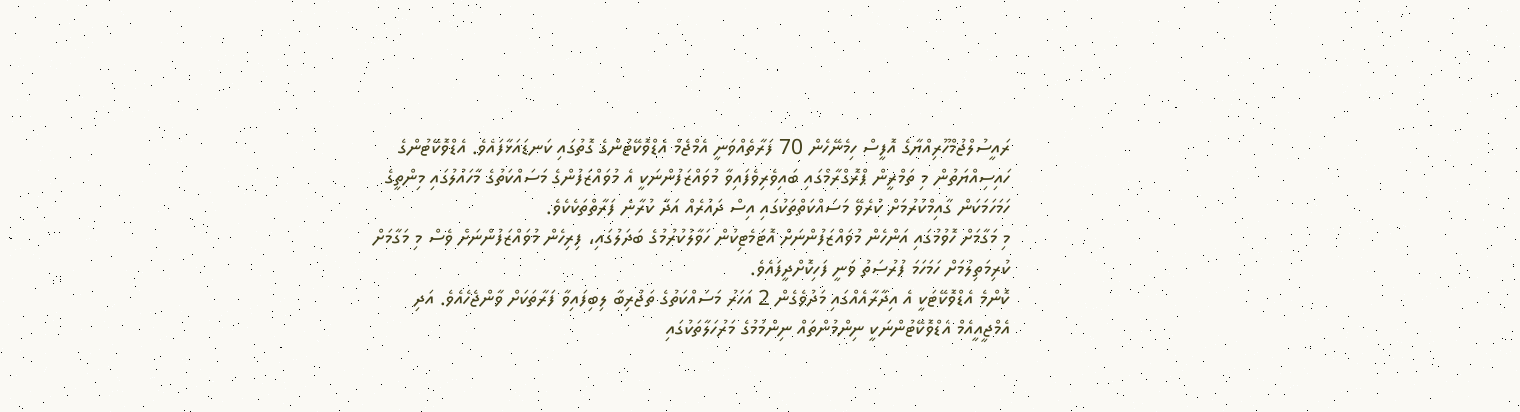ރައީސުލްޖުމްހޫރިއްޔާގެ އޮފީސް ހިމެނޭހެން 70 ފަރާތެއްވަނީ އެމްޖެމް އެޑްވޮކޭޓުންގެ ގޮތުގައި ކަނޑައަޅާފައެވެ. އެޑްވޮކޭޓުންގެ ހައިސިއްޔަތުން މި ތަމްރީން ޕްރޮގްރާމްގައި ބައިވެރިވެފައިވާ މުވައްޒަފުންނަކީ އެ މުވައްޒަފުންގެ މަސައްކަތުގެ މާހައުލުގައި މިންތީގެ ހަމަހަމަކަން ގާއިމްކުރުމަށް ކުރެވޭ މަސައްކަތްތަކުގައި އިސް ދައުރެއް އަދާ ކުރާނެ ފަރާތްތަކެކެވެ.
މި މަގާމަށް ހޮވުމުގައި އަންހެން މުވައްޒަފުންނަށް އޮޓަމެޓިކުން ހަވާލުކުރުމުގެ ބަދަލުގައި، ފިރިހެން މުވައްޒަފުންނަށް ވެސް މި މަގާމަށް ކުރިމަތިލުމަށް ހަމަހަމަ ފުރުސަތު ވަނީ ފަހިކޮށްދީފައެވެ.
ކޮންމެ އެޑްވޮކޭޓަކީ އެ އިދާރާއެއްގައި މަދުވެގެން 2 އަހަރު މަސައްކަތުގެ ތަޖުރިބާ ލިބިފައިވާ ފަރާތަކަށް ވާންޖެހެއެވެ. އަދި އެމްޖީއީއެމް އެޑްވޮކޭޓުންނަކީ ނިންމުންތައް ނިންމުމުގެ މަރުހަލާތަކުގައި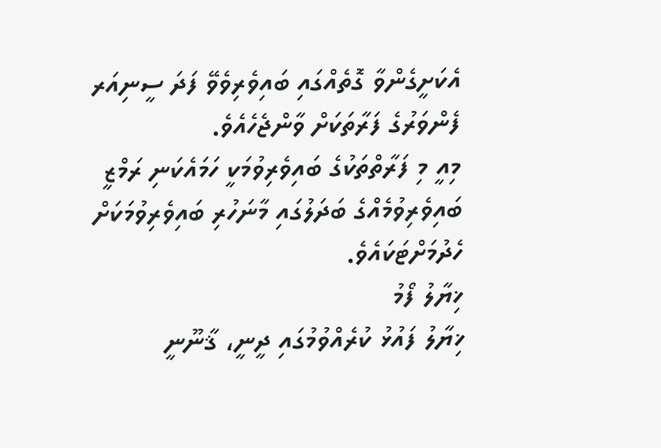އެކަށީގެންވާ ގޮތެއްގައި ބައިވެރިވެވޭ ފަދަ ސީނިއަރ ފެންވަރުގެ ފަރާތަކަށް ވާންޖެހެއެވެ.
މިއީ މި ފަރާތްތަކުގެ ބައިވެރިވުމަކީ ހަމައެކަނި ރަމްޒީ ބައިވެރިވުމެއްގެ ބަދަލުގައި މާނަހުރި ބައިވެރިވުމަކަށް ހެދުމަށްޓަކައެވެ.
ޚިޔާލު ފޯމު
ޚިޔާލު ފައުޅު ކުރެއްވުމުގައި ދީނީ، ޤާނޫނީ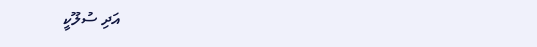އަދި ސުލޫކީ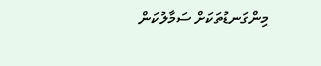މިންގަނޑުތަކަށް ސަމާލުކަން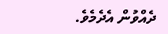ދެއްވުން އެދެމެވެ.